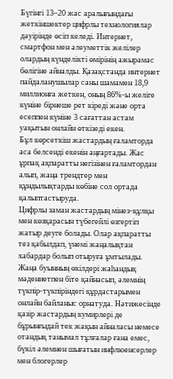Бүгінгі 13–20 жас аралығындағы жеткіншектер цифрлы технологиялар дәуірінде өсіп келеді. Интернет, смартфон мен әлеуметтік желілер олардың күнделікті өмірінің ажырамас бөлігіне айналды. Қазақстанда интернет пайдаланушылар саны шамамен 18,9 миллионға жеткен, оның 86%-ы желіге күніне бірнеше рет кіреді және орта есеппен күніне 3 сағаттан астам уақытын онлайн өткізеді екен.
Бұл көрсеткіш жастардың ғаламторда аса белсенді екенін аңғартады. Жас ұрпақ ақпаратты негізінен ғаламтордан алып, жаңа трендтер мен құндылықтарды көбіне сол ортада қалыптастыруда.
Цифрлы заман жастардың мінез-құлқы мен көзқарасын түбегейлі өзгертіп жатыр деуге болады. Олар ақпаратты тез қабылдап, үнемі жаңалықтан хабардар болып отыруға ұмтылады. Жаңа буынның өкілдері жаһандық мәдениетпен біте қайнасып, әлемнің түкпір-түкпіріндегі құрдастарымен онлайн байланыс орнатуда. Нәтижесінде қазір жастардың кумирлері де бұрынғыдай тек жақын айналасы немесе отандық танымал тұлғалар ғана емес, бүкіл әлемнен шығатын инфлюенсерлер мен блогерлер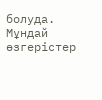болуда. Мұндай өзгерістер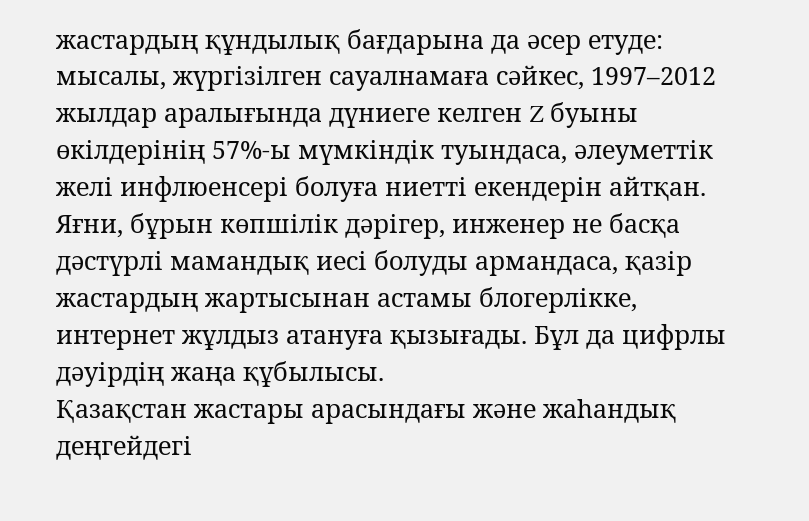жастардың құндылық бағдарына да әсер етуде: мысалы, жүргізілген сауалнамаға сәйкес, 1997–2012 жылдар аралығында дүниеге келген Z буыны өкілдерінің 57%-ы мүмкіндік туындаса, әлеуметтік желі инфлюенсері болуға ниетті екендерін айтқан.
Яғни, бұрын көпшілік дәрігер, инженер не басқа дәстүрлі мамандық иесі болуды армандаса, қазір жастардың жартысынан астамы блогерлікке, интернет жұлдыз атануға қызығады. Бұл да цифрлы дәуірдің жаңа құбылысы.
Қазақстан жастары арасындағы және жаһандық деңгейдегі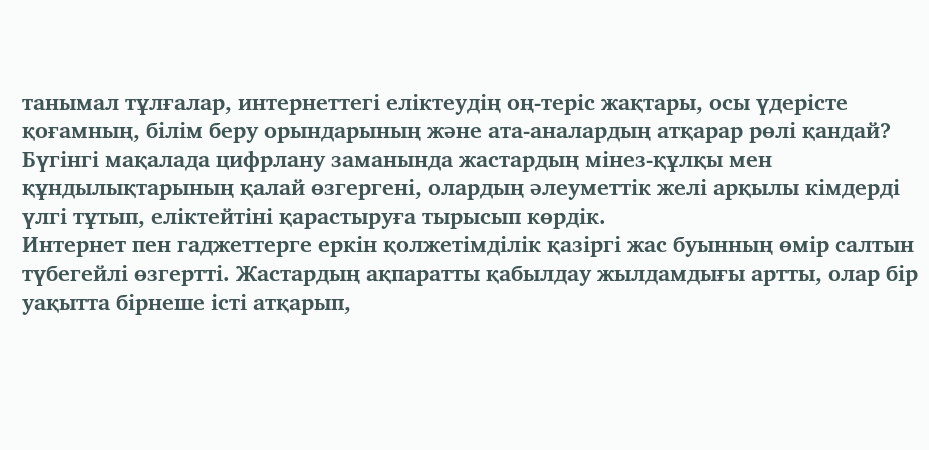танымал тұлғалар, интернеттегі еліктеудің оң-теріс жақтары, осы үдерісте қоғамның, білім беру орындарының және ата-аналардың атқарар рөлі қандай? Бүгінгі мақалада цифрлану заманында жастардың мінез-құлқы мен құндылықтарының қалай өзгергені, олардың әлеуметтік желі арқылы кімдерді үлгі тұтып, еліктейтіні қарастыруға тырысып көрдік.
Интернет пен гаджеттерге еркін қолжетімділік қазіргі жас буынның өмір салтын түбегейлі өзгертті. Жастардың ақпаратты қабылдау жылдамдығы артты, олар бір уақытта бірнеше істі атқарып,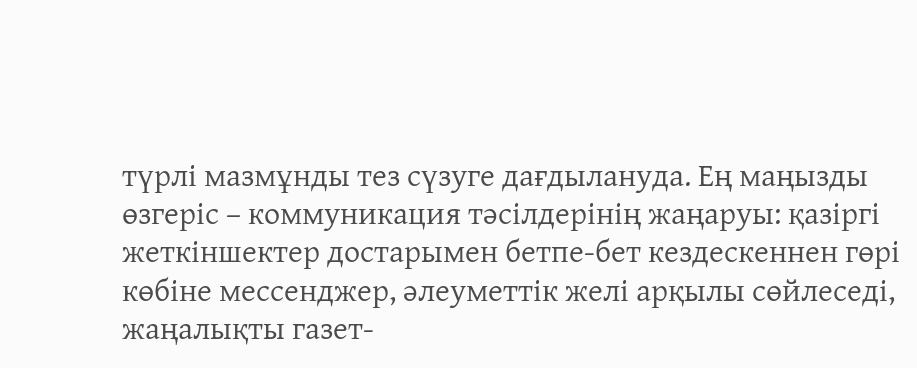түрлі мазмұнды тез сүзуге дағдылануда. Ең маңызды өзгеріс – коммуникация тәсілдерінің жаңаруы: қазіргі жеткіншектер достарымен бетпе-бет кездескеннен гөрі көбіне мессенджер, әлеуметтік желі арқылы сөйлеседі, жаңалықты газет-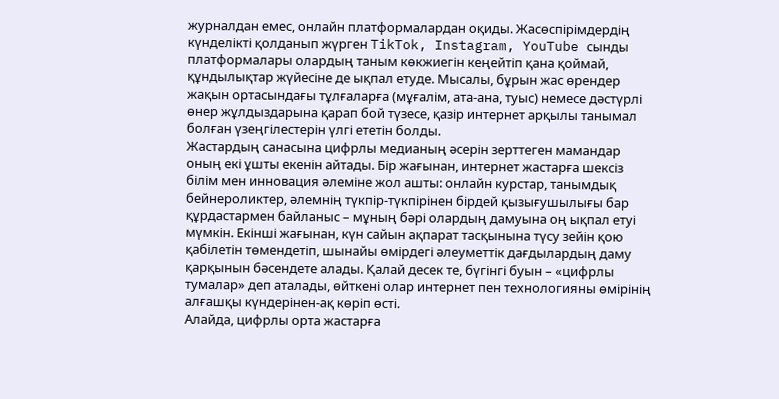журналдан емес, онлайн платформалардан оқиды. Жасөспірімдердің күнделікті қолданып жүрген TikTok, Instagram, YouTube сынды платформалары олардың таным көкжиегін кеңейтіп қана қоймай, құндылықтар жүйесіне де ықпал етуде. Мысалы, бұрын жас өрендер жақын ортасындағы тұлғаларға (мұғалім, ата-ана, туыс) немесе дәстүрлі өнер жұлдыздарына қарап бой түзесе, қазір интернет арқылы танымал болған үзеңгілестерін үлгі ететін болды.
Жастардың санасына цифрлы медианың әсерін зерттеген мамандар оның екі ұшты екенін айтады. Бір жағынан, интернет жастарға шексіз білім мен инновация әлеміне жол ашты: онлайн курстар, танымдық бейнероликтер, әлемнің түкпір-түкпірінен бірдей қызығушылығы бар құрдастармен байланыс – мұның бәрі олардың дамуына оң ықпал етуі мүмкін. Екінші жағынан, күн сайын ақпарат тасқынына түсу зейін қою қабілетін төмендетіп, шынайы өмірдегі әлеуметтік дағдылардың даму қарқынын бәсендете алады. Қалай десек те, бүгінгі буын – «цифрлы тумалар» деп аталады, өйткені олар интернет пен технологияны өмірінің алғашқы күндерінен-ақ көріп өсті.
Алайда, цифрлы орта жастарға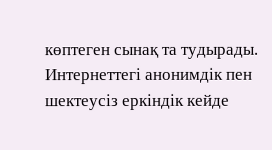көптеген сынақ та тудырады. Интернеттегі анонимдік пен шектеусіз еркіндік кейде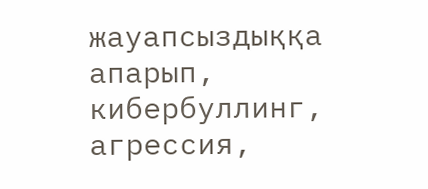жауапсыздыққа апарып, кибербуллинг, агрессия,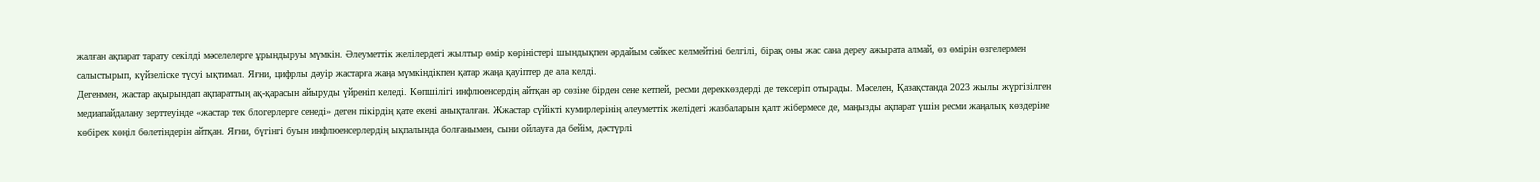жалған ақпарат тарату секілді мәселелерге ұрындыруы мүмкін. Әлеуметтік желілердегі жылтыр өмір көріністері шындықпен әрдайым сәйкес келмейтіні белгілі, бірақ оны жас сана дереу ажырата алмай, өз өмірін өзгелермен салыстырып, күйзеліске түсуі ықтимал. Яғни, цифрлы дәуір жастарға жаңа мүмкіндікпен қатар жаңа қауіптер де ала келді.
Дегенмен, жастар ақырындап ақпараттың ақ-қарасын айыруды үйреніп келеді. Көпшілігі инфлюенсердің айтқан әр сөзіне бірден сене кетпей, ресми дереккөздерді де тексеріп отырады. Мәселен, Қазақстанда 2023 жылы жүргізілген медиапайдалану зерттеуінде «жастар тек блогерлерге сенеді» деген пікірдің қате екені анықталған. Жжастар сүйікті кумирлерінің әлеуметтік желідегі жазбаларын қалт жібермесе де, маңызды ақпарат үшін ресми жаңалық көздеріне көбірек көңіл бөлетіндерін айтқан. Яғни, бүгінгі буын инфлюенсерлердің ықпалында болғанымен, сыни ойлауға да бейім, дәстүрлі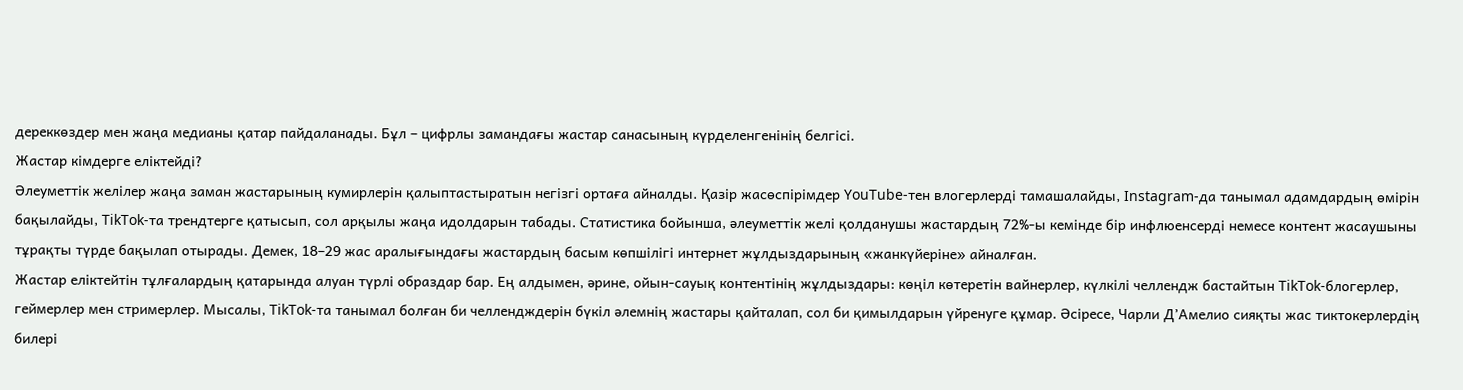дереккөздер мен жаңа медианы қатар пайдаланады. Бұл – цифрлы замандағы жастар санасының күрделенгенінің белгісі.
Жастар кімдерге еліктейді?
Әлеуметтік желілер жаңа заман жастарының кумирлерін қалыптастыратын негізгі ортаға айналды. Қазір жасөспірімдер YouTube-тен влогерлерді тамашалайды, Instagram-да танымал адамдардың өмірін бақылайды, TikTok-та трендтерге қатысып, сол арқылы жаңа идолдарын табады. Статистика бойынша, әлеуметтік желі қолданушы жастардың 72%-ы кемінде бір инфлюенсерді немесе контент жасаушыны тұрақты түрде бақылап отырады. Демек, 18–29 жас аралығындағы жастардың басым көпшілігі интернет жұлдыздарының «жанкүйеріне» айналған.
Жастар еліктейтін тұлғалардың қатарында алуан түрлі образдар бар. Ең алдымен, әрине, ойын-сауық контентінің жұлдыздары: көңіл көтеретін вайнерлер, күлкілі челлендж бастайтын TikTok-блогерлер, геймерлер мен стримерлер. Мысалы, TikTok-та танымал болған би челлендждерін бүкіл әлемнің жастары қайталап, сол би қимылдарын үйренуге құмар. Әсіресе, Чарли Д’Амелио сияқты жас тиктокерлердің билері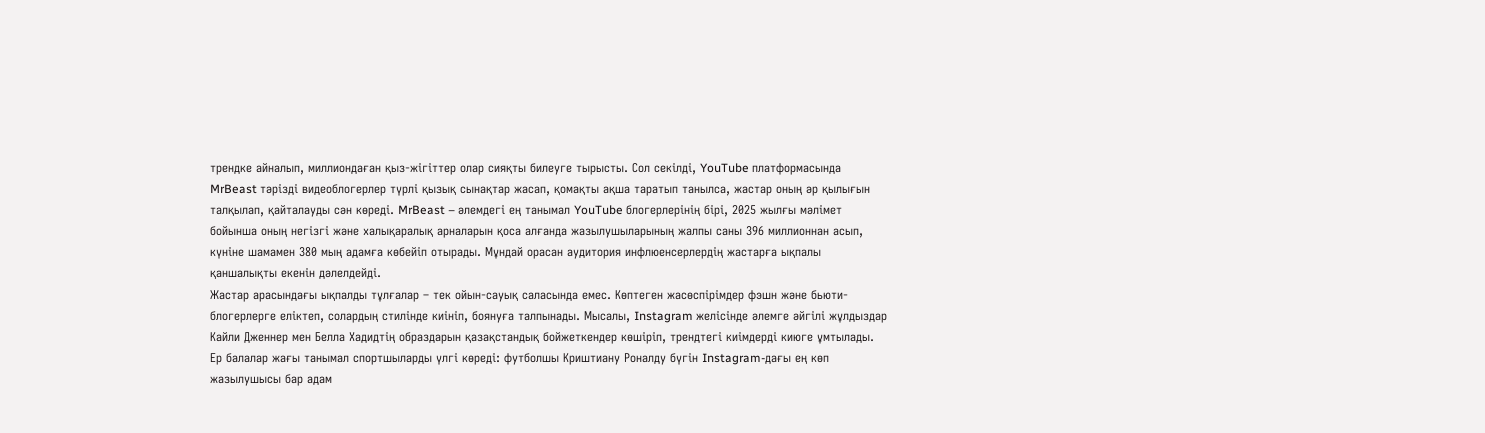трендке айналып, миллиондаған қыз-жігіттер олар сияқты билеуге тырысты. Сол секілді, YouTube платформасында MrBeast тәрізді видеоблогерлер түрлі қызық сынақтар жасап, қомақты ақша таратып танылса, жастар оның әр қылығын талқылап, қайталауды сән көреді. MrBeast – әлемдегі ең танымал YouTube блогерлерінің бірі, 2025 жылғы мәлімет бойынша оның негізгі және халықаралық арналарын қоса алғанда жазылушыларының жалпы саны 396 миллионнан асып, күніне шамамен 380 мың адамға көбейіп отырады. Мұндай орасан аудитория инфлюенсерлердің жастарға ықпалы қаншалықты екенін дәлелдейді.
Жастар арасындағы ықпалды тұлғалар – тек ойын-сауық саласында емес. Көптеген жасөспірімдер фэшн және бьюти-блогерлерге еліктеп, солардың стилінде киініп, боянуға талпынады. Мысалы, Instagram желісінде әлемге әйгілі жұлдыздар Кайли Дженнер мен Белла Хадидтің образдарын қазақстандық бойжеткендер көшіріп, трендтегі киімдерді киюге ұмтылады. Ер балалар жағы танымал спортшыларды үлгі көреді: футболшы Криштиану Роналду бүгін Instagram-дағы ең көп жазылушысы бар адам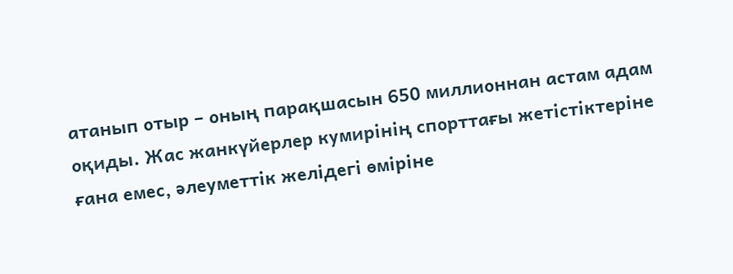атанып отыр – оның парақшасын 650 миллионнан астам адам оқиды. Жас жанкүйерлер кумирінің спорттағы жетістіктеріне ғана емес, әлеуметтік желідегі өміріне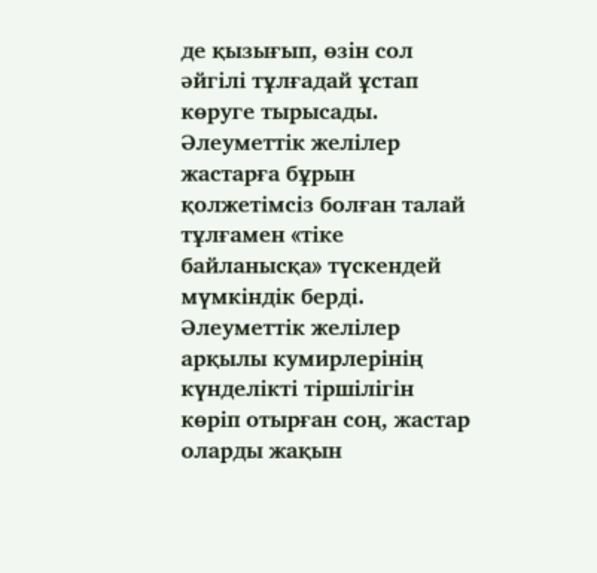де қызығып, өзін сол әйгілі тұлғадай ұстап көруге тырысады.
Әлеуметтік желілер жастарға бұрын қолжетімсіз болған талай тұлғамен «тіке байланысқа» түскендей мүмкіндік берді. Әлеуметтік желілер арқылы кумирлерінің күнделікті тіршілігін көріп отырған соң, жастар оларды жақын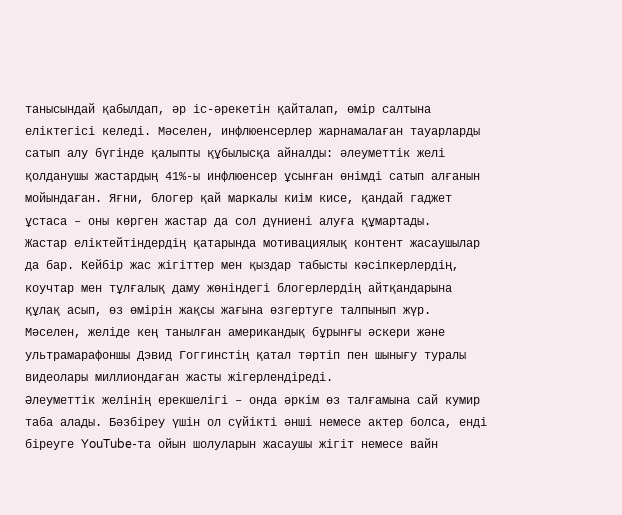танысындай қабылдап, әр іс-әрекетін қайталап, өмір салтына еліктегісі келеді. Мәселен, инфлюенсерлер жарнамалаған тауарларды сатып алу бүгінде қалыпты құбылысқа айналды: әлеуметтік желі қолданушы жастардың 41%-ы инфлюенсер ұсынған өнімді сатып алғанын мойындаған. Яғни, блогер қай маркалы киім кисе, қандай гаджет ұстаса – оны көрген жастар да сол дүниені алуға құмартады.
Жастар еліктейтіндердің қатарында мотивациялық контент жасаушылар да бар. Кейбір жас жігіттер мен қыздар табысты кәсіпкерлердің, коучтар мен тұлғалық даму жөніндегі блогерлердің айтқандарына құлақ асып, өз өмірін жақсы жағына өзгертуге талпынып жүр. Мәселен, желіде кең танылған американдық бұрынғы әскери және ультрамарафоншы Дэвид Гоггинстің қатал тәртіп пен шынығу туралы видеолары миллиондаған жасты жігерлендіреді.
Әлеуметтік желінің ерекшелігі – онда әркім өз талғамына сай кумир таба алады. Бәзбіреу үшін ол сүйікті әнші немесе актер болса, енді біреуге YouTube-та ойын шолуларын жасаушы жігіт немесе вайн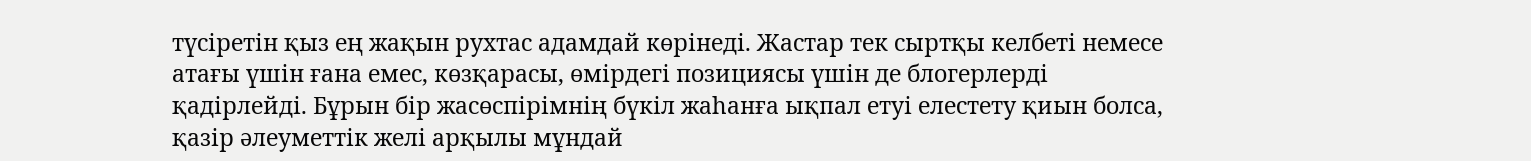түсіретін қыз ең жақын рухтас адамдай көрінеді. Жастар тек сыртқы келбеті немесе атағы үшін ғана емес, көзқарасы, өмірдегі позициясы үшін де блогерлерді қадірлейді. Бұрын бір жасөспірімнің бүкіл жаһанға ықпал етуі елестету қиын болса, қазір әлеуметтік желі арқылы мұндай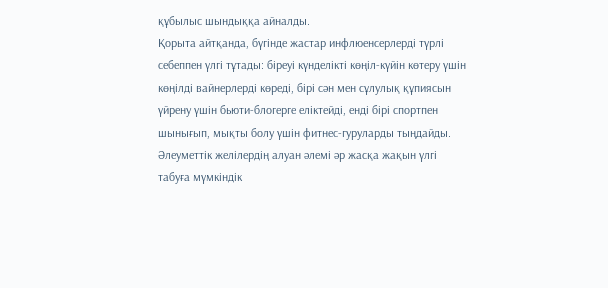құбылыс шындыққа айналды.
Қорыта айтқанда, бүгінде жастар инфлюенсерлерді түрлі себеппен үлгі тұтады: біреуі күнделікті көңіл-күйін көтеру үшін көңілді вайнерлерді көреді, бірі сән мен сұлулық құпиясын үйрену үшін бьюти-блогерге еліктейді, енді бірі спортпен шынығып, мықты болу үшін фитнес-гуруларды тыңдайды. Әлеуметтік желілердің алуан әлемі әр жасқа жақын үлгі табуға мүмкіндік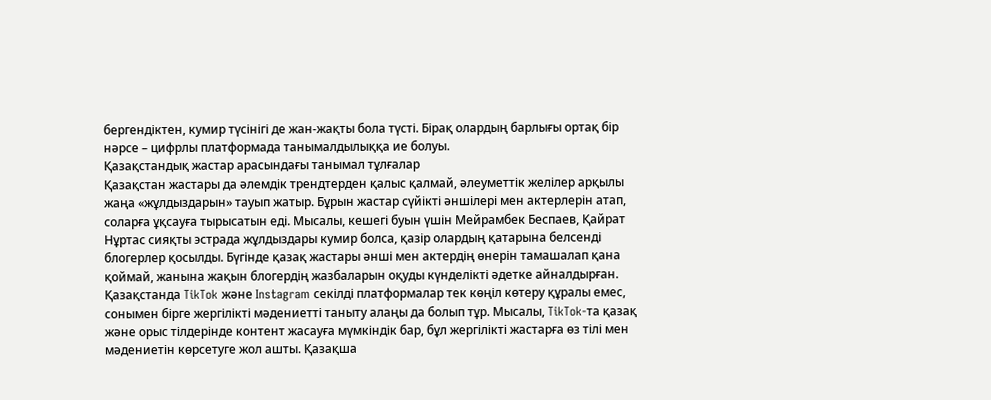бергендіктен, кумир түсінігі де жан-жақты бола түсті. Бірақ олардың барлығы ортақ бір нәрсе – цифрлы платформада танымалдылыққа ие болуы.
Қазақстандық жастар арасындағы танымал тұлғалар
Қазақстан жастары да әлемдік трендтерден қалыс қалмай, әлеуметтік желілер арқылы жаңа «жұлдыздарын» тауып жатыр. Бұрын жастар сүйікті әншілері мен актерлерін атап, соларға ұқсауға тырысатын еді. Мысалы, кешегі буын үшін Мейрамбек Беспаев, Қайрат Нұртас сияқты эстрада жұлдыздары кумир болса, қазір олардың қатарына белсенді блогерлер қосылды. Бүгінде қазақ жастары әнші мен актердің өнерін тамашалап қана қоймай, жанына жақын блогердің жазбаларын оқуды күнделікті әдетке айналдырған.
Қазақстанда TikTok және Instagram секілді платформалар тек көңіл көтеру құралы емес, сонымен бірге жергілікті мәдениетті таныту алаңы да болып тұр. Мысалы, TikTok-та қазақ және орыс тілдерінде контент жасауға мүмкіндік бар, бұл жергілікті жастарға өз тілі мен мәдениетін көрсетуге жол ашты. Қазақша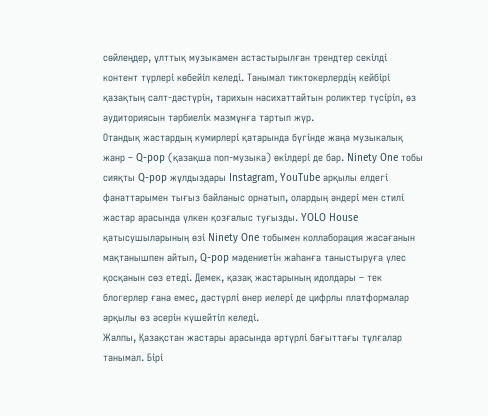сөйлеңдер, ұлттық музыкамен астастырылған трендтер секілді контент түрлері көбейіп келеді. Танымал тиктокерлердің кейбірі қазақтың салт-дәстүрін, тарихын насихаттайтын роликтер түсіріп, өз аудиториясын тәрбиелік мазмұнға тартып жүр.
Отандық жастардың кумирлері қатарында бүгінде жаңа музыкалық жанр – Q-pop (қазақша поп-музыка) өкілдері де бар. Ninety One тобы сияқты Q-pop жұлдыздары Instagram, YouTube арқылы елдегі фанаттарымен тығыз байланыс орнатып, олардың әндері мен стилі жастар арасында үлкен қозғалыс туғызды. YOLO House қатысушыларының өзі Ninety One тобымен коллаборация жасағанын мақтанышпен айтып, Q-pop мәдениетін жаһанға таныстыруға үлес қосқанын сөз етеді. Демек, қазақ жастарының идолдары – тек блогерлер ғана емес, дәстүрлі өнер иелері де цифрлы платформалар арқылы өз әсерін күшейтіп келеді.
Жалпы, Қазақстан жастары арасында әртүрлі бағыттағы тұлғалар танымал. Бірі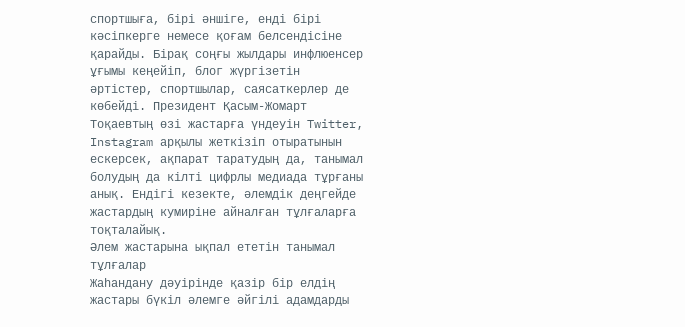спортшыға, бірі әншіге, енді бірі кәсіпкерге немесе қоғам белсендісіне қарайды. Бірақ соңғы жылдары инфлюенсер ұғымы кеңейіп, блог жүргізетін әртістер, спортшылар, саясаткерлер де көбейді. Президент Қасым-Жомарт Тоқаевтың өзі жастарға үндеуін Twitter, Instagram арқылы жеткізіп отыратынын ескерсек, ақпарат таратудың да, танымал болудың да кілті цифрлы медиада тұрғаны анық. Ендігі кезекте, әлемдік деңгейде жастардың кумиріне айналған тұлғаларға тоқталайық.
Әлем жастарына ықпал ететін танымал тұлғалар
Жаһандану дәуірінде қазір бір елдің жастары бүкіл әлемге әйгілі адамдарды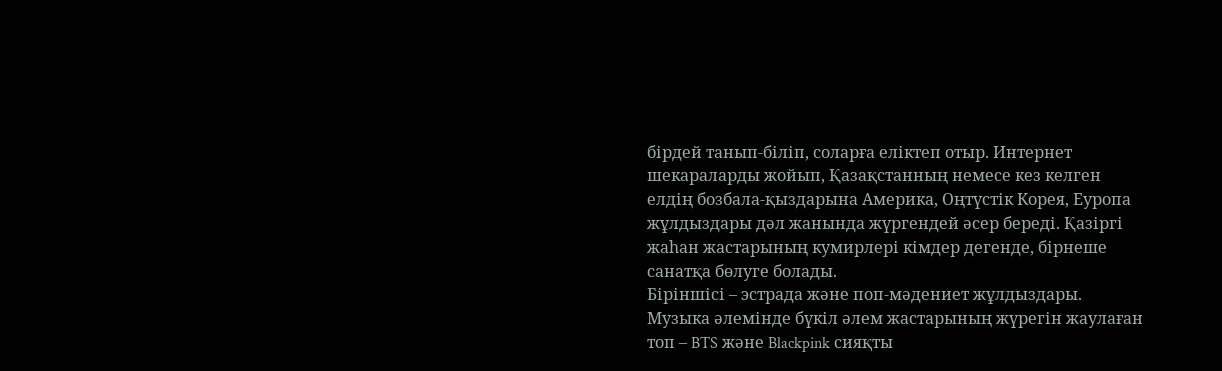бірдей танып-біліп, соларға еліктеп отыр. Интернет шекараларды жойып, Қазақстанның немесе кез келген елдің бозбала-қыздарына Америка, Оңтүстік Корея, Еуропа жұлдыздары дәл жанында жүргендей әсер береді. Қазіргі жаһан жастарының кумирлері кімдер дегенде, бірнеше санатқа бөлуге болады.
Біріншісі – эстрада және поп-мәдениет жұлдыздары. Музыка әлемінде бүкіл әлем жастарының жүрегін жаулаған топ – BTS және Blackpink сияқты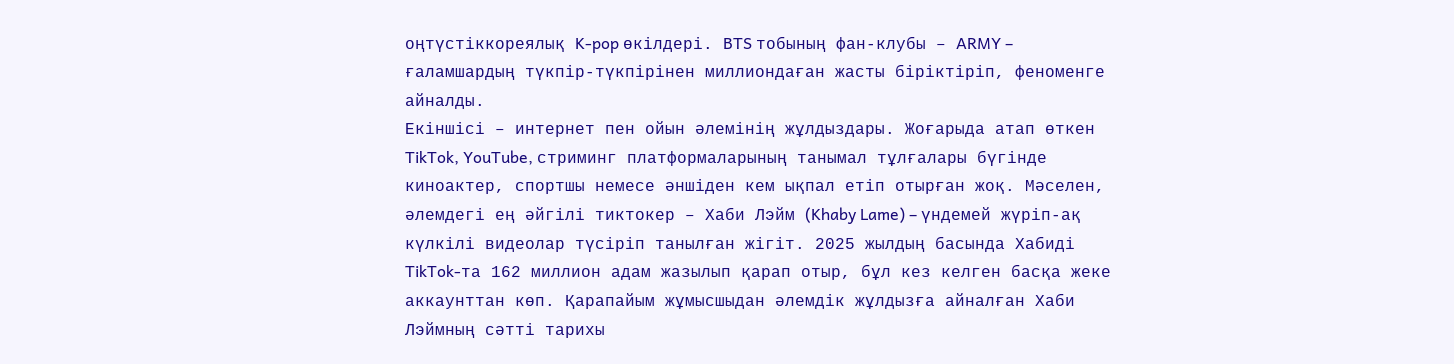оңтүстіккореялық K-pop өкілдері. BTS тобының фан-клубы – ARMY – ғаламшардың түкпір-түкпірінен миллиондаған жасты біріктіріп, феноменге айналды.
Екіншісі – интернет пен ойын әлемінің жұлдыздары. Жоғарыда атап өткен TikTok, YouTube, стриминг платформаларының танымал тұлғалары бүгінде киноактер, спортшы немесе әншіден кем ықпал етіп отырған жоқ. Мәселен, әлемдегі ең әйгілі тиктокер – Хаби Лэйм (Khaby Lame) – үндемей жүріп-ақ күлкілі видеолар түсіріп танылған жігіт. 2025 жылдың басында Хабиді TikTok-та 162 миллион адам жазылып қарап отыр, бұл кез келген басқа жеке аккаунттан көп. Қарапайым жұмысшыдан әлемдік жұлдызға айналған Хаби Лэймның сәтті тарихы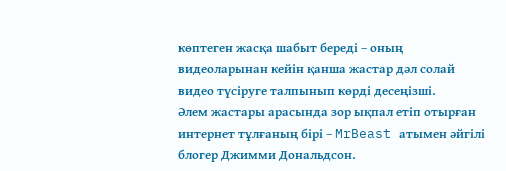көптеген жасқа шабыт береді – оның видеоларынан кейін қанша жастар дәл солай видео түсіруге талпынып көрді десеңізші.
Әлем жастары арасында зор ықпал етіп отырған интернет тұлғаның бірі – MrBeast атымен әйгілі блогер Джимми Дональдсон.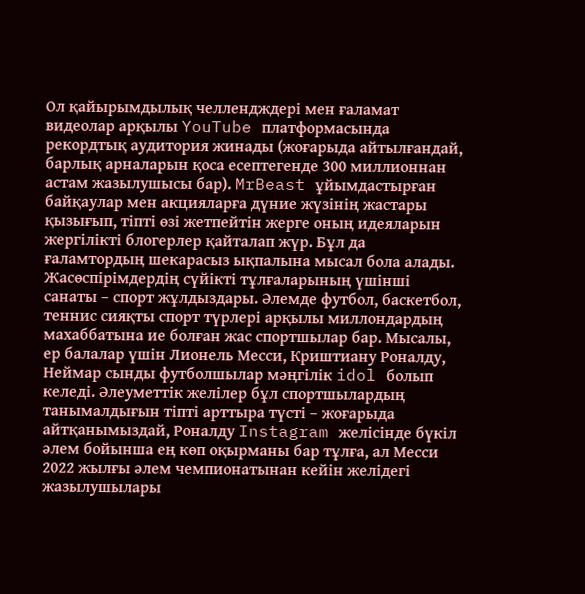Ол қайырымдылық челлендждері мен ғаламат видеолар арқылы YouTube платформасында рекордтық аудитория жинады (жоғарыда айтылғандай, барлық арналарын қоса есептегенде 300 миллионнан астам жазылушысы бар). MrBeast ұйымдастырған байқаулар мен акцияларға дүние жүзінің жастары қызығып, тіпті өзі жетпейтін жерге оның идеяларын жергілікті блогерлер қайталап жүр. Бұл да ғаламтордың шекарасыз ықпалына мысал бола алады.
Жасөспірімдердің сүйікті тұлғаларының үшінші санаты – спорт жұлдыздары. Әлемде футбол, баскетбол, теннис сияқты спорт түрлері арқылы миллондардың махаббатына ие болған жас спортшылар бар. Мысалы, ер балалар үшін Лионель Месси, Криштиану Роналду, Неймар сынды футболшылар мәңгілік idol болып келеді. Әлеуметтік желілер бұл спортшылардың танымалдығын тіпті арттыра түсті – жоғарыда айтқанымыздай, Роналду Instagram желісінде бүкіл әлем бойынша ең көп оқырманы бар тұлға, ал Месси 2022 жылғы әлем чемпионатынан кейін желідегі жазылушылары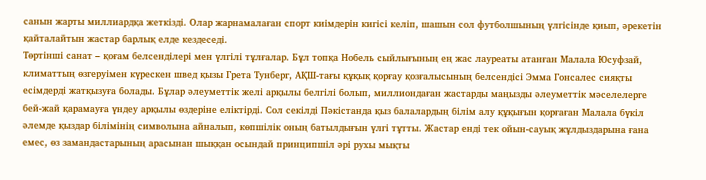санын жарты миллиардқа жеткізді. Олар жарнамалаған спорт киімдерін кигісі келіп, шашын сол футболшының үлгісінде қиып, әрекетін қайталайтын жастар барлық елде кездеседі.
Төртінші санат – қоғам белсенділері мен үлгілі тұлғалар. Бұл топқа Нобель сыйлығының ең жас лауреаты атанған Малала Юсуфзай, климаттың өзгеруімен күрескен швед қызы Грета Тунберг, АҚШ-тағы құқық қорғау қозғалысының белсендісі Эмма Гонсалес сияқты есімдерді жатқызуға болады. Бұлар әлеуметтік желі арқылы белгілі болып, миллиондаған жастарды маңызды әлеуметтік мәселелерге бей-жай қарамауға үндеу арқылы өздеріне еліктірді. Сол секілді Пәкістанда қыз балалардың білім алу құқығын қорғаған Малала бүкіл әлемде қыздар білімінің символына айналып, көпшілік оның батылдығын үлгі тұтты. Жастар енді тек ойын-сауық жұлдыздарына ғана емес, өз замандастарының арасынан шыққан осындай принципшіл әрі рухы мықты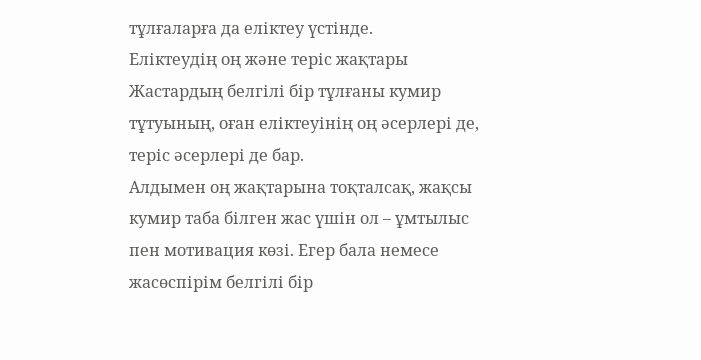тұлғаларға да еліктеу үстінде.
Еліктеудің оң және теріс жақтары
Жастардың белгілі бір тұлғаны кумир тұтуының, оған еліктеуінің оң әсерлері де, теріс әсерлері де бар.
Алдымен оң жақтарына тоқталсақ, жақсы кумир таба білген жас үшін ол – ұмтылыс пен мотивация көзі. Егер бала немесе жасөспірім белгілі бір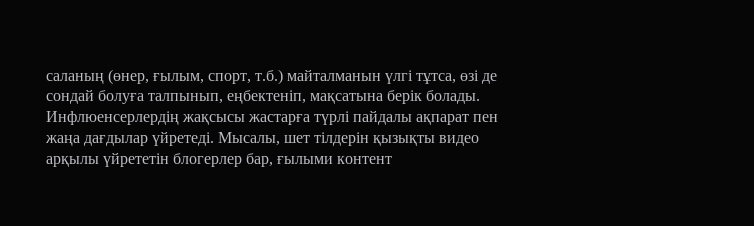саланың (өнер, ғылым, спорт, т.б.) майталманын үлгі тұтса, өзі де сондай болуға талпынып, еңбектеніп, мақсатына берік болады.
Инфлюенсерлердің жақсысы жастарға түрлі пайдалы ақпарат пен жаңа дағдылар үйретеді. Мысалы, шет тілдерін қызықты видео арқылы үйрететін блогерлер бар, ғылыми контент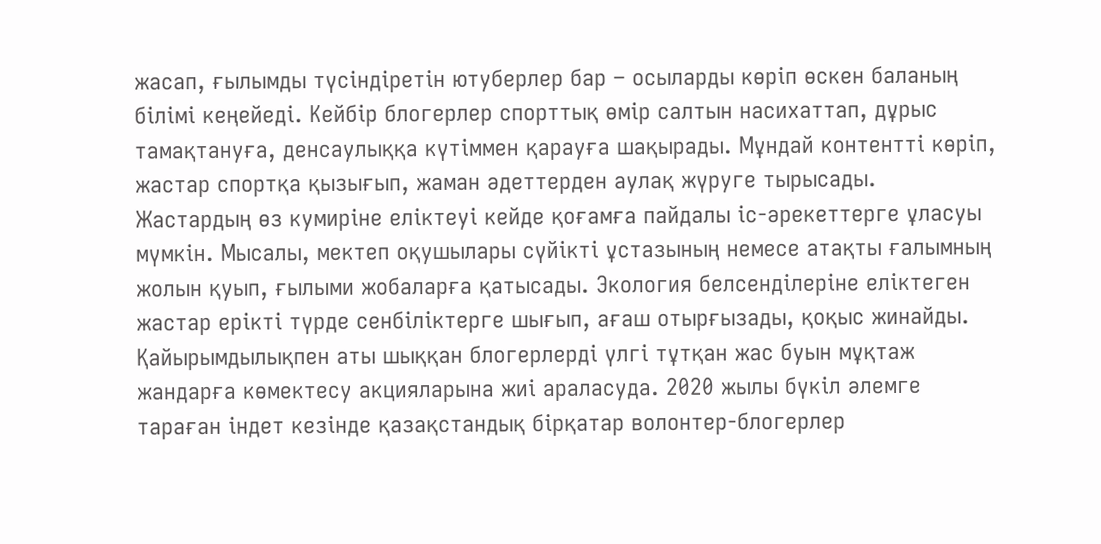жасап, ғылымды түсіндіретін ютуберлер бар – осыларды көріп өскен баланың білімі кеңейеді. Кейбір блогерлер спорттық өмір салтын насихаттап, дұрыс тамақтануға, денсаулыққа күтіммен қарауға шақырады. Мұндай контентті көріп, жастар спортқа қызығып, жаман әдеттерден аулақ жүруге тырысады.
Жастардың өз кумиріне еліктеуі кейде қоғамға пайдалы іс-әрекеттерге ұласуы мүмкін. Мысалы, мектеп оқушылары сүйікті ұстазының немесе атақты ғалымның жолын қуып, ғылыми жобаларға қатысады. Экология белсенділеріне еліктеген жастар ерікті түрде сенбіліктерге шығып, ағаш отырғызады, қоқыс жинайды. Қайырымдылықпен аты шыққан блогерлерді үлгі тұтқан жас буын мұқтаж жандарға көмектесу акцияларына жиі араласуда. 2020 жылы бүкіл әлемге тараған індет кезінде қазақстандық бірқатар волонтер-блогерлер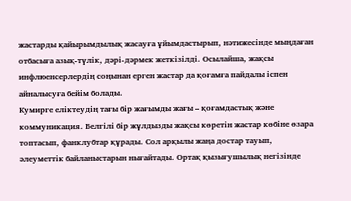жастарды қайырымдылық жасауға ұйымдастырып, нәтижесінде мыңдаған отбасыға азық-түлік, дәрі-дәрмек жеткізілді. Осылайша, жақсы инфлюенсерлердің соңынан ерген жастар да қоғамға пайдалы іспен айналысуға бейім болады.
Кумирге еліктеудің тағы бір жағымды жағы – қоғамдастық және коммуникация. Белгілі бір жұлдызды жақсы көретін жастар көбіне өзара топтасып, фанклубтар құрады. Сол арқылы жаңа достар тауып, әлеуметтік байланыстарын нығайтады. Ортақ қызығушылық негізінде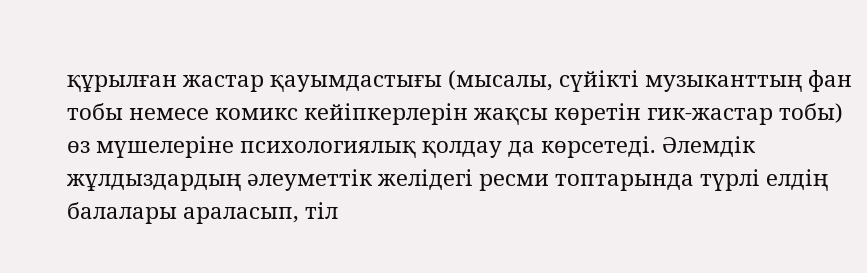құрылған жастар қауымдастығы (мысалы, сүйікті музыканттың фан тобы немесе комикс кейіпкерлерін жақсы көретін гик-жастар тобы) өз мүшелеріне психологиялық қолдау да көрсетеді. Әлемдік жұлдыздардың әлеуметтік желідегі ресми топтарында түрлі елдің балалары араласып, тіл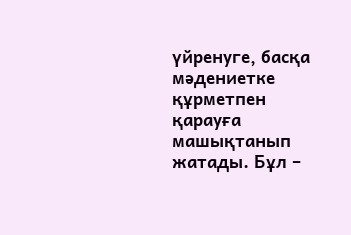үйренуге, басқа мәдениетке құрметпен қарауға машықтанып жатады. Бұл –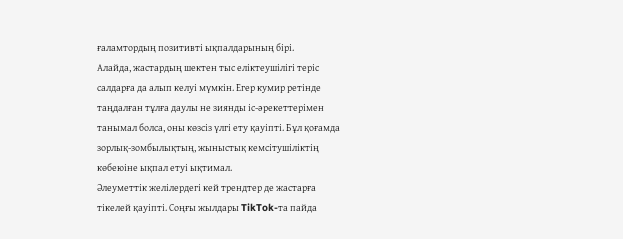ғаламтордың позитивті ықпалдарының бірі.
Алайда, жастардың шектен тыс еліктеушілігі теріс салдарға да алып келуі мүмкін. Егер кумир ретінде таңдалған тұлға даулы не зиянды іс-әрекеттерімен танымал болса, оны көзсіз үлгі ету қауіпті. Бұл қоғамда зорлық-зомбылықтың, жыныстық кемсітушіліктің көбеюіне ықпал етуі ықтимал.
Әлеуметтік желілердегі кей трендтер де жастарға тікелей қауіпті. Соңғы жылдары TikTok-та пайда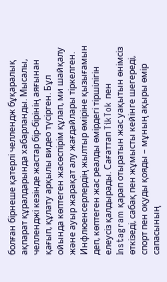болған бірнеше қатерлі челлендж бұқаралық ақпарат құралдарында хабарланды. Мысалы, челленджі кезінде жастар бір-бірінің аяғынан қағып, құлату арқылы видео түсірген. Бұл ойында көптеген жасөспірім құлап, ми шайқалу және ауыр жарақат алу жағдайлары тіркелген.
Инфлюенсерлердің жылтыр өміріне қызығамын деп, көптеген жас реалды өмірдегі тіршілігін елеусіз қалдырады. Сағаттап TikTok пен Instagram қарап отыратын жас уақытын өнімсіз өткізеді, сабақ пен жұмысты кейінге шегереді, спорт пен оқуды қояды – мұның ақыры өмір сапасының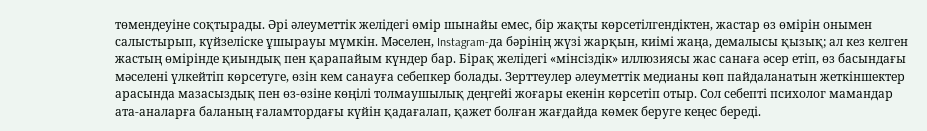төмендеуіне соқтырады. Әрі әлеуметтік желідегі өмір шынайы емес, бір жақты көрсетілгендіктен, жастар өз өмірін онымен салыстырып, күйзеліске ұшырауы мүмкін. Мәселен, Instagram-да бәрінің жүзі жарқын, киімі жаңа, демалысы қызық; ал кез келген жастың өмірінде қиындық пен қарапайым күндер бар. Бірақ желідегі «мінсіздік» иллюзиясы жас санаға әсер етіп, өз басындағы мәселені үлкейтіп көрсетуге, өзін кем санауға себепкер болады. Зерттеулер әлеуметтік медианы көп пайдаланатын жеткіншектер арасында мазасыздық пен өз-өзіне көңілі толмаушылық деңгейі жоғары екенін көрсетіп отыр. Сол себепті психолог мамандар ата-аналарға баланың ғаламтордағы күйін қадағалап, қажет болған жағдайда көмек беруге кеңес береді.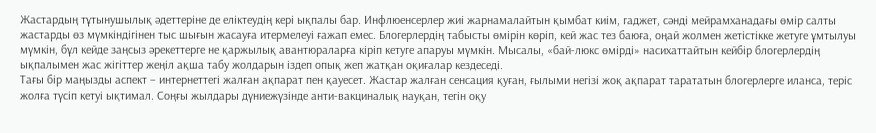Жастардың тұтынушылық әдеттеріне де еліктеудің кері ықпалы бар. Инфлюенсерлер жиі жарнамалайтын қымбат киім, гаджет, сәнді мейрамханадағы өмір салты жастарды өз мүмкіндігінен тыс шығын жасауға итермелеуі ғажап емес. Блогерлердің табысты өмірін көріп, кей жас тез баюға, оңай жолмен жетістікке жетуге ұмтылуы мүмкін, бұл кейде заңсыз әрекеттерге не қаржылық авантюраларға кіріп кетуге апаруы мүмкін. Мысалы, «бай-люкс өмірді» насихаттайтын кейбір блогерлердің ықпалымен жас жігіттер жеңіл ақша табу жолдарын іздеп опық жеп жатқан оқиғалар кездеседі.
Тағы бір маңызды аспект – интернеттегі жалған ақпарат пен қауесет. Жастар жалған сенсация қуған, ғылыми негізі жоқ ақпарат тарататын блогерлерге иланса, теріс жолға түсіп кетуі ықтимал. Соңғы жылдары дүниежүзінде анти-вакциналық науқан, тегін оқу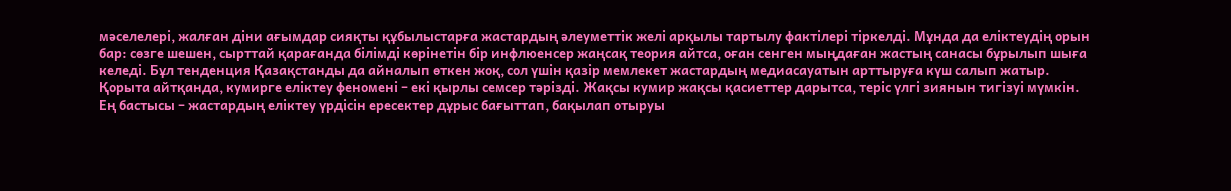мәселелері, жалған діни ағымдар сияқты құбылыстарға жастардың әлеуметтік желі арқылы тартылу фактілері тіркелді. Мұнда да еліктеудің орын бар: сөзге шешен, сырттай қарағанда білімді көрінетін бір инфлюенсер жаңсақ теория айтса, оған сенген мыңдаған жастың санасы бұрылып шыға келеді. Бұл тенденция Қазақстанды да айналып өткен жоқ, сол үшін қазір мемлекет жастардың медиасауатын арттыруға күш салып жатыр.
Қорыта айтқанда, кумирге еліктеу феномені – екі қырлы семсер тәрізді. Жақсы кумир жақсы қасиеттер дарытса, теріс үлгі зиянын тигізуі мүмкін. Ең бастысы – жастардың еліктеу үрдісін ересектер дұрыс бағыттап, бақылап отыруы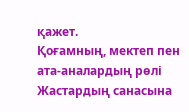қажет.
Қоғамның, мектеп пен ата-аналардың рөлі
Жастардың санасына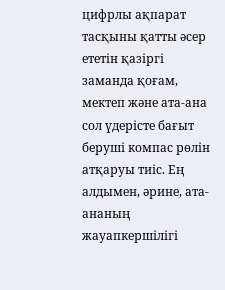цифрлы ақпарат тасқыны қатты әсер ететін қазіргі заманда қоғам, мектеп және ата-ана сол үдерісте бағыт беруші компас рөлін атқаруы тиіс. Ең алдымен, әрине, ата-ананың жауапкершілігі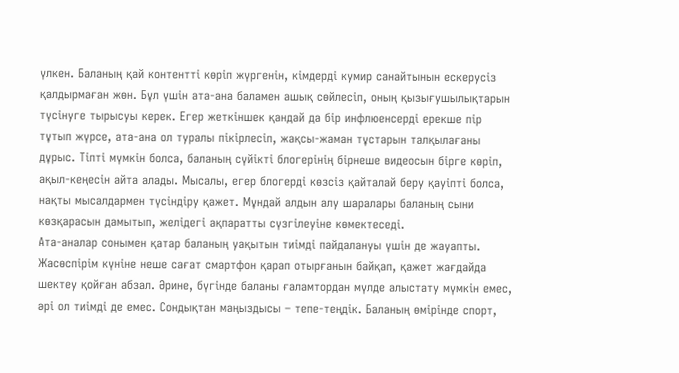үлкен. Баланың қай контентті көріп жүргенін, кімдерді кумир санайтынын ескерусіз қалдырмаған жөн. Бұл үшін ата-ана баламен ашық сөйлесіп, оның қызығушылықтарын түсінуге тырысуы керек. Егер жеткіншек қандай да бір инфлюенсерді ерекше пір тұтып жүрсе, ата-ана ол туралы пікірлесіп, жақсы-жаман тұстарын талқылағаны дұрыс. Тіпті мүмкін болса, баланың сүйікті блогерінің бірнеше видеосын бірге көріп, ақыл-кеңесін айта алады. Мысалы, егер блогерді көзсіз қайталай беру қауіпті болса, нақты мысалдармен түсіндіру қажет. Мұндай алдын алу шаралары баланың сыни көзқарасын дамытып, желідегі ақпаратты сүзгілеуіне көмектеседі.
Ата-аналар сонымен қатар баланың уақытын тиімді пайдалануы үшін де жауапты. Жасөспірім күніне неше сағат смартфон қарап отырғанын байқап, қажет жағдайда шектеу қойған абзал. Әрине, бүгінде баланы ғаламтордан мүлде алыстату мүмкін емес, әрі ол тиімді де емес. Сондықтан маңыздысы – тепе-теңдік. Баланың өмірінде спорт,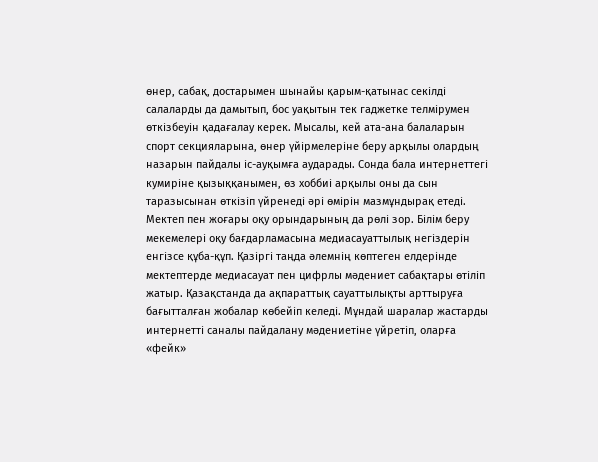өнер, сабақ, достарымен шынайы қарым-қатынас секілді салаларды да дамытып, бос уақытын тек гаджетке телмірумен өткізбеуін қадағалау керек. Мысалы, кей ата-ана балаларын спорт секцияларына, өнер үйірмелеріне беру арқылы олардың назарын пайдалы іс-ауқымға аударады. Сонда бала интернеттегі кумиріне қызыққанымен, өз хоббиі арқылы оны да сын таразысынан өткізіп үйренеді әрі өмірін мазмұндырақ етеді.
Мектеп пен жоғары оқу орындарының да рөлі зор. Білім беру мекемелері оқу бағдарламасына медиасауаттылық негіздерін енгізсе құба-құп. Қазіргі таңда әлемнің көптеген елдерінде мектептерде медиасауат пен цифрлы мәдениет сабақтары өтіліп жатыр. Қазақстанда да ақпараттық сауаттылықты арттыруға бағытталған жобалар көбейіп келеді. Мұндай шаралар жастарды интернетті саналы пайдалану мәдениетіне үйретіп, оларға «фейк»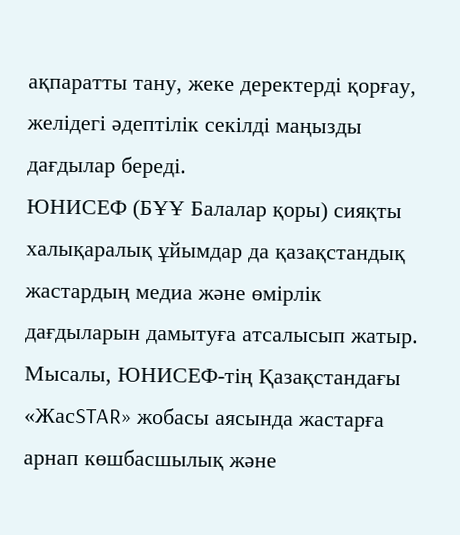ақпаратты тану, жеке деректерді қорғау, желідегі әдептілік секілді маңызды дағдылар береді.
ЮНИСЕФ (БҰҰ Балалар қоры) сияқты халықаралық ұйымдар да қазақстандық жастардың медиа және өмірлік дағдыларын дамытуға атсалысып жатыр. Мысалы, ЮНИСЕФ-тің Қазақстандағы «ЖасSTAR» жобасы аясында жастарға арнап көшбасшылық және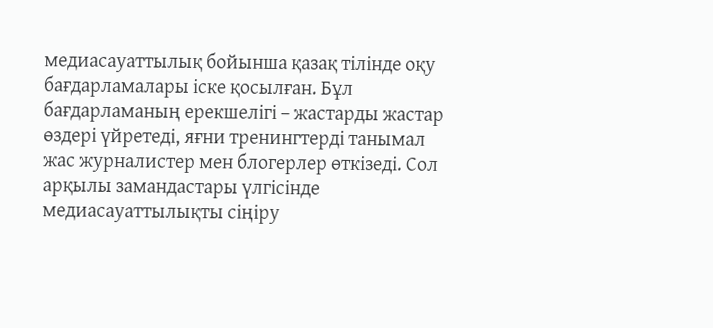медиасауаттылық бойынша қазақ тілінде оқу бағдарламалары іске қосылған. Бұл бағдарламаның ерекшелігі – жастарды жастар өздері үйретеді, яғни тренингтерді танымал жас журналистер мен блогерлер өткізеді. Сол арқылы замандастары үлгісінде медиасауаттылықты сіңіру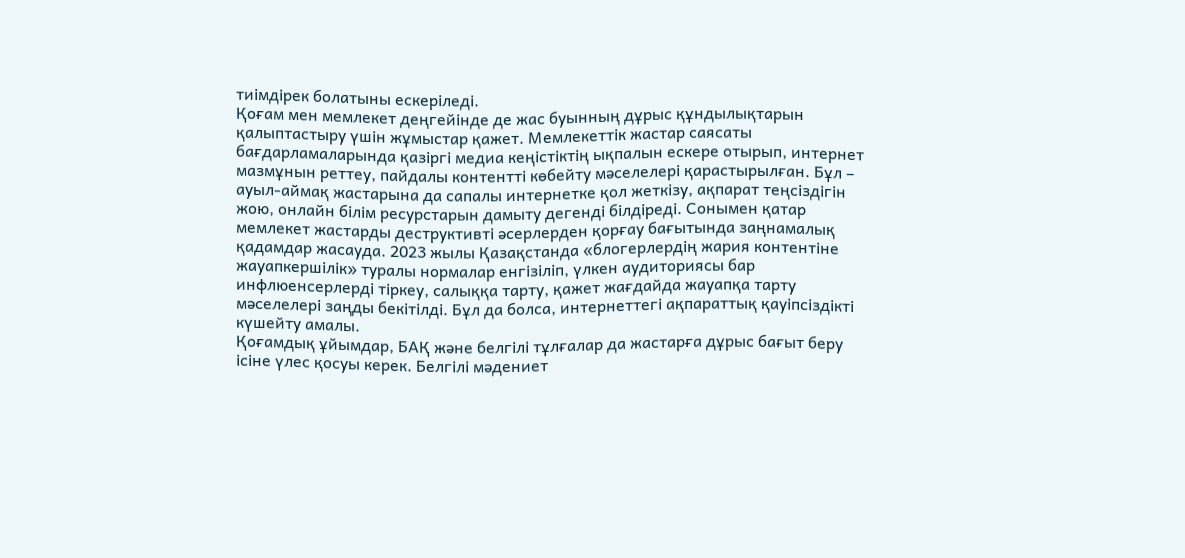тиімдірек болатыны ескеріледі.
Қоғам мен мемлекет деңгейінде де жас буынның дұрыс құндылықтарын қалыптастыру үшін жұмыстар қажет. Мемлекеттік жастар саясаты бағдарламаларында қазіргі медиа кеңістіктің ықпалын ескере отырып, интернет мазмұнын реттеу, пайдалы контентті көбейту мәселелері қарастырылған. Бұл – ауыл-аймақ жастарына да сапалы интернетке қол жеткізу, ақпарат теңсіздігін жою, онлайн білім ресурстарын дамыту дегенді білдіреді. Сонымен қатар мемлекет жастарды деструктивті әсерлерден қорғау бағытында заңнамалық қадамдар жасауда. 2023 жылы Қазақстанда «блогерлердің жария контентіне жауапкершілік» туралы нормалар енгізіліп, үлкен аудиториясы бар инфлюенсерлерді тіркеу, салыққа тарту, қажет жағдайда жауапқа тарту мәселелері заңды бекітілді. Бұл да болса, интернеттегі ақпараттық қауіпсіздікті күшейту амалы.
Қоғамдық ұйымдар, БАҚ және белгілі тұлғалар да жастарға дұрыс бағыт беру ісіне үлес қосуы керек. Белгілі мәдениет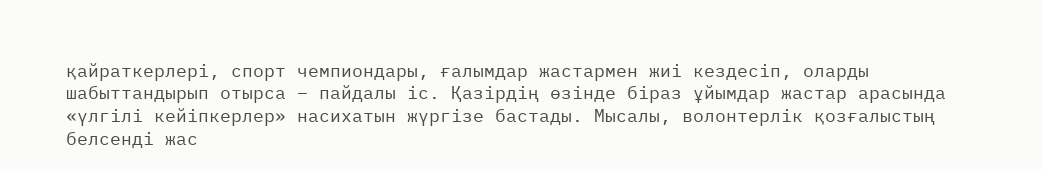қайраткерлері, спорт чемпиондары, ғалымдар жастармен жиі кездесіп, оларды шабыттандырып отырса – пайдалы іс. Қазірдің өзінде біраз ұйымдар жастар арасында «үлгілі кейіпкерлер» насихатын жүргізе бастады. Мысалы, волонтерлік қозғалыстың белсенді жас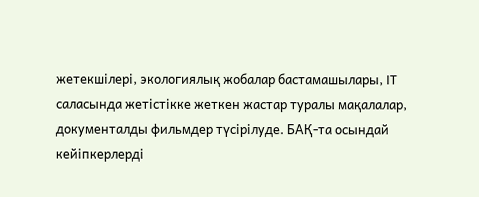жетекшілері, экологиялық жобалар бастамашылары, IT саласында жетістікке жеткен жастар туралы мақалалар, документалды фильмдер түсірілуде. БАҚ-та осындай кейіпкерлерді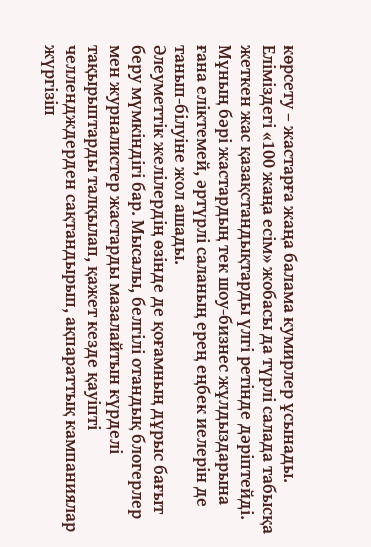көрсету – жастарға жаңа балама кумирлер ұсынады. Еліміздегі «100 жаңа есім» жобасы да түрлі салада табысқа жеткен жас қазақстандықтарды үлгі ретінде дәріптейді. Мұның бәрі жастардың тек шоу-бизнес жұлдыздарына ғана еліктемей, әртүрлі саланың ерең еңбек иелерін де танып-білуіне жол ашады.
Әлеуметтік желілердің өзінде де қоғамның дұрыс бағыт беру мүмкіндігі бар. Мысалы, белгілі отандық блогерлер мен журналистер жастарды мазалайтын күрделі тақырыптарды талқылап, қажет кезде қауіпті челлендждерден сақтандырып, ақпараттық кампаниялар жүргізіп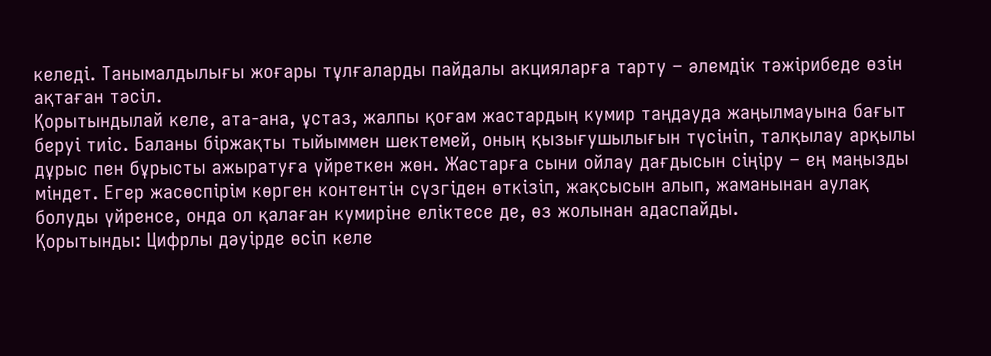келеді. Танымалдылығы жоғары тұлғаларды пайдалы акцияларға тарту – әлемдік тәжірибеде өзін ақтаған тәсіл.
Қорытындылай келе, ата-ана, ұстаз, жалпы қоғам жастардың кумир таңдауда жаңылмауына бағыт беруі тиіс. Баланы біржақты тыйыммен шектемей, оның қызығушылығын түсініп, талқылау арқылы дұрыс пен бұрысты ажыратуға үйреткен жөн. Жастарға сыни ойлау дағдысын сіңіру – ең маңызды міндет. Егер жасөспірім көрген контентін сүзгіден өткізіп, жақсысын алып, жаманынан аулақ болуды үйренсе, онда ол қалаған кумиріне еліктесе де, өз жолынан адаспайды.
Қорытынды: Цифрлы дәуірде өсіп келе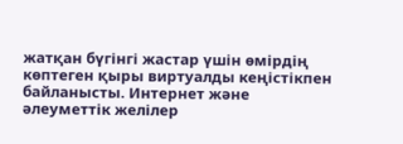жатқан бүгінгі жастар үшін өмірдің көптеген қыры виртуалды кеңістікпен байланысты. Интернет және әлеуметтік желілер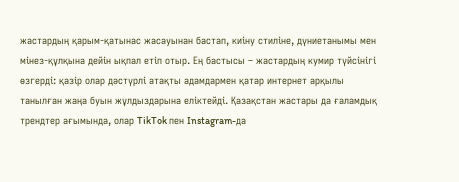жастардың қарым-қатынас жасауынан бастап, киіну стиліне, дүниетанымы мен мінез-құлқына дейін ықпал етіп отыр. Ең бастысы – жастардың кумир түйсінігі өзгерді: қазір олар дәстүрлі атақты адамдармен қатар интернет арқылы танылған жаңа буын жұлдыздарына еліктейді. Қазақстан жастары да ғаламдық трендтер ағымында, олар TikTok пен Instagram-да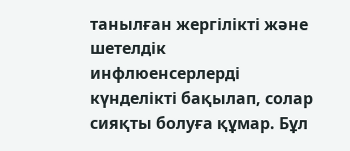танылған жергілікті және шетелдік инфлюенсерлерді күнделікті бақылап, солар сияқты болуға құмар. Бұл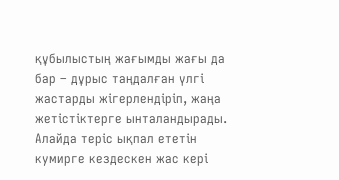құбылыстың жағымды жағы да бар – дұрыс таңдалған үлгі жастарды жігерлендіріп, жаңа жетістіктерге ынталандырады. Алайда теріс ықпал ететін кумирге кездескен жас кері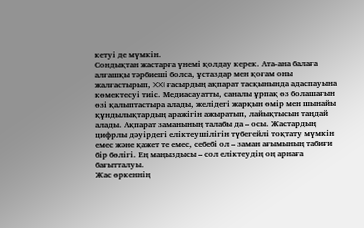кетуі де мүмкін.
Сондықтан жастарға үнемі қолдау керек. Ата-ана балаға алғашқы тәрбиеші болса, ұстаздар мен қоғам оны жалғастырып, XXI ғасырдың ақпарат тасқынында адаспауына көмектесуі тиіс. Медиасауатты, саналы ұрпақ өз болашағын өзі қалыптастыра алады, желідегі жарқын өмір мен шынайы құндылықтардың аражігін ажыратып, лайықтысын таңдай алады. Ақпарат заманының талабы да – осы. Жастардың цифрлы дәуірдегі еліктеушілігін түбегейлі тоқтату мүмкін емес және қажет те емес, себебі ол – заман ағымының табиғи бір бөлігі. Ең маңыздысы – сол еліктеудің оң арнаға бағытталуы.
Жас өркеннің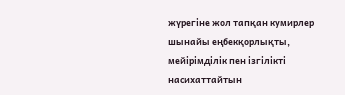жүрегіне жол тапқан кумирлер шынайы еңбекқорлықты, мейірімділік пен ізгілікті насихаттайтын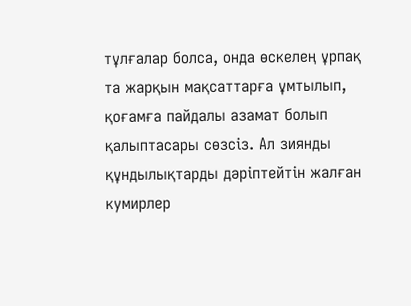тұлғалар болса, онда өскелең ұрпақ та жарқын мақсаттарға ұмтылып, қоғамға пайдалы азамат болып қалыптасары сөзсіз. Ал зиянды құндылықтарды дәріптейтін жалған кумирлер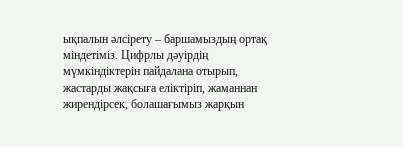ықпалын әлсірету – баршамыздың ортақ міндетіміз. Цифрлы дәуірдің мүмкіндіктерін пайдалана отырып, жастарды жақсыға еліктіріп, жаманнан жирендірсек, болашағымыз жарқын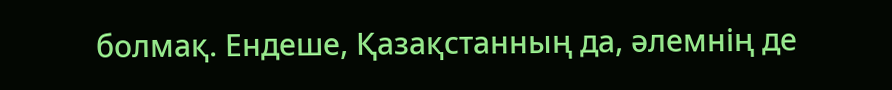болмақ. Ендеше, Қазақстанның да, әлемнің де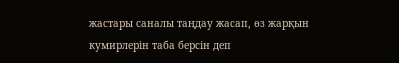жастары саналы таңдау жасап, өз жарқын кумирлерін таба берсін деп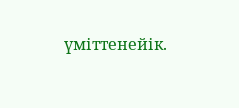үміттенейік.